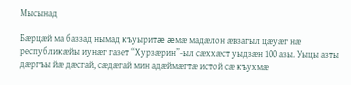Мысынад

Бæрцæй ма баззад нымад къуыритæ æмæ мадæлон æвзагыл цæуæг нæ республикæйы иунæг газет “Хурзæрин”-ыл сæххæст уыдзæн 100 азы. Уыцы азты дæргъы йæ дæсгай, сæдæгай мин адæймæгтæ истой сæ къухмæ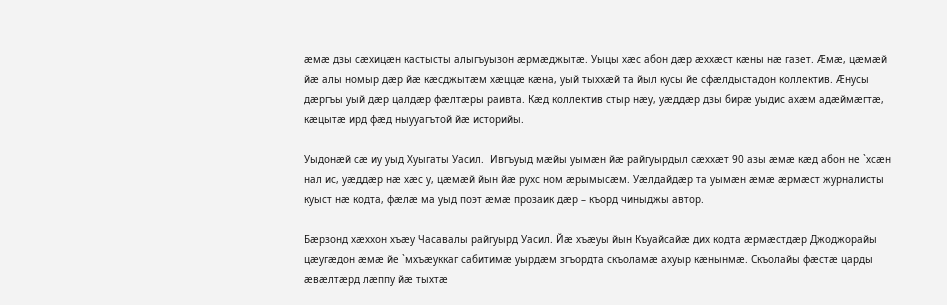æмæ дзы сæхицæн кастысты алыгъуызон æрмæджытæ. Уыцы хæс абон дæр æххæст кæны нæ газет. Æмæ, цæмæй йæ алы номыр дæр йæ кæсджытæм хæццæ кæна, уый тыххæй та йыл кусы йе сфæлдыстадон коллектив. Æнусы дæргъы уый дæр цалдæр фæлтæры раивта. Кæд коллектив стыр нæу, уæддæр дзы бирæ уыдис ахæм адæймæгтæ, кæцытæ ирд фæд ныууагътой йæ историйы.

Уыдонæй сæ иу уыд Хуыгаты Уасил.  Ивгъуыд мæйы уымæн йæ райгуырдыл сæххæт 90 азы æмæ кæд абон не `хсæн нал ис, уæддæр нæ хæс у, цæмæй йын йæ рухс ном æрымысæм. Уæлдайдæр та уымæн æмæ æрмæст журналисты куыст нæ кодта, фæлæ ма уыд поэт æмæ прозаик дæр – къорд чиныджы автор.

Бæрзонд хæххон хъæу Часавалы райгуырд Уасил. Йæ хъæуы йын Къуайсайæ дих кодта æрмæстдæр Джоджорайы цæугæдон æмæ йе `мхъæуккаг сабитимæ уырдæм згъордта скъоламæ ахуыр кæнынмæ. Скъолайы фæстæ царды æвæлтæрд лæппу йæ тыхтæ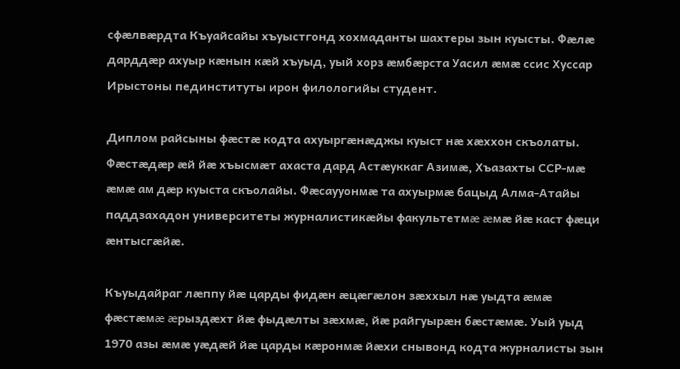сфæлвæрдта Къуайсайы хъуыстгонд хохмаданты шахтеры зын куысты. Фæлæ дарддæр ахуыр кæнын кæй хъуыд, уый хорз æмбæрста Уасил æмæ ссис Хуссар Ирыстоны пединституты ирон филологийы студент.

Диплом райсыны фæстæ кодта ахуыргæнæджы куыст нæ хæххон скъолаты. Фæстæдæр æй йæ хъысмæт ахаста дард Астæуккаг Азимæ, Хъазахты ССР-мæ æмæ ам дæр куыста скъолайы. Фæсаууонмæ та ахуырмæ бацыд Алма-Атайы паддзахадон университеты журналистикæйы факультетмæ æмæ йæ каст фæци æнтысгæйæ.

Къуыдайраг лæппу йæ царды фидæн æцæгæлон зæххыл нæ уыдта æмæ фæстæмæ æрыздæхт йæ фыдæлты зæхмæ, йæ райгуырæн бæстæмæ. Уый уыд 1970 азы æмæ уæдæй йæ царды кæронмæ йæхи снывонд кодта журналисты зын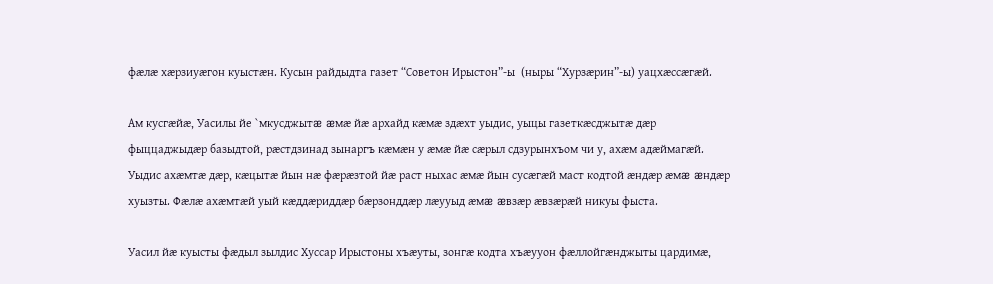фæлæ хæрзиуæгон куыстæн. Кусын райдыдта газет “Советон Ирыстон”-ы  (ныры “Хурзæрин”-ы) уацхæссæгæй.

Ам кусгæйæ, Уасилы йе `мкусджытæ æмæ йæ архайд кæмæ здæхт уыдис, уыцы газеткæсджытæ дæр фыццаджыдæр базыдтой, рæстдзинад зынаргъ кæмæн у æмæ йæ сæрыл сдзурынхъом чи у, ахæм адæймагæй. Уыдис ахæмтæ дæр, кæцытæ йын нæ фæрæзтой йæ раст ныхас æмæ йын сусæгæй маст кодтой æндæр æмæ æндæр хуызты. Фæлæ ахæмтæй уый кæддæриддæр бæрзонддæр лæууыд æмæ æвзæр æвзæрæй никуы фыста.

Уасил йæ куысты фæдыл зылдис Хуссар Ирыстоны хъæуты, зонгæ кодта хъæууон фæллойгæнджыты цардимæ,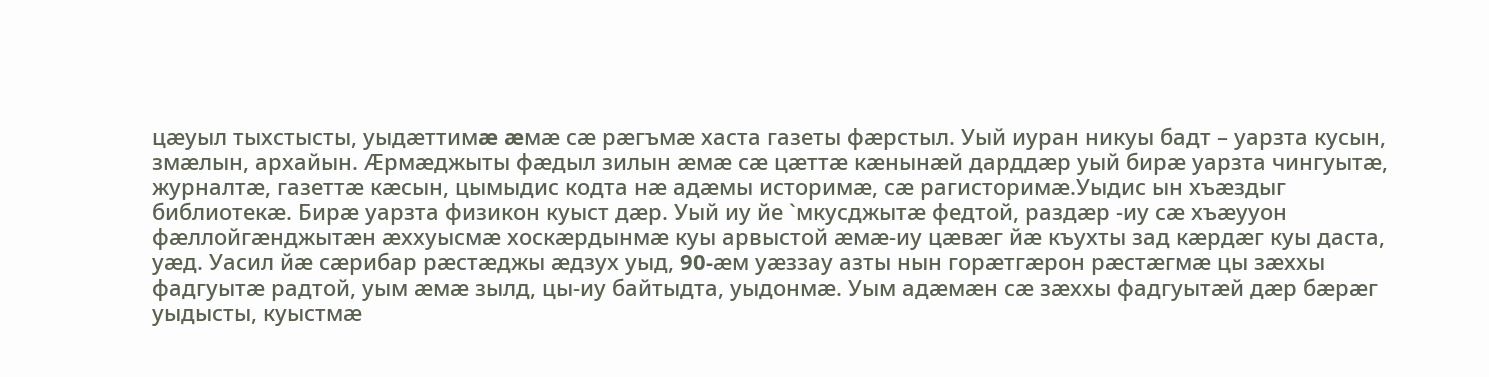цæуыл тыхстысты, уыдæттимæ æмæ сæ рæгъмæ хаста газеты фæрстыл. Уый иуран никуы бадт – уарзта кусын, змæлын, архайын. Æрмæджыты фæдыл зилын æмæ сæ цæттæ кæнынæй дарддæр уый бирæ уарзта чингуытæ, журналтæ, газеттæ кæсын, цымыдис кодта нæ адæмы историмæ, сæ рагисторимæ.Уыдис ын хъæздыг библиотекæ. Бирæ уарзта физикон куыст дæр. Уый иу йе `мкусджытæ федтой, раздæр -иу сæ хъæууон фæллойгæнджытæн æххуысмæ хоскæрдынмæ куы арвыстой æмæ-иу цæвæг йæ къухты зад кæрдæг куы даста, уæд. Уасил йæ сæрибар рæстæджы æдзух уыд, 90-æм уæззау азты нын горæтгæрон рæстæгмæ цы зæххы фадгуытæ радтой, уым æмæ зылд, цы-иу байтыдта, уыдонмæ. Уым адæмæн сæ зæххы фадгуытæй дæр бæрæг уыдысты, куыстмæ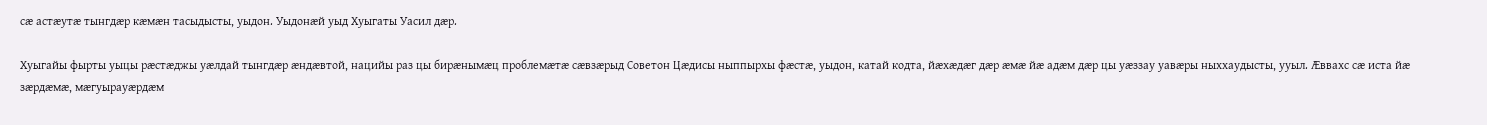сæ астæутæ тынгдæр кæмæн тасыдысты, уыдон. Уыдонæй уыд Хуыгаты Уасил дæр.

Хуыгайы фырты уыцы рæстæджы уæлдай тынгдæр æндæвтой, нацийы раз цы бирæнымæц проблемæтæ сæвзæрыд Советон Цæдисы ныппырхы фæстæ, уыдон, катай кодта, йæхæдæг дæр æмæ йæ адæм дæр цы уæззау уавæры ныххаудысты, ууыл. Æввахс сæ иста йæ зæрдæмæ, мæгуырауæрдæм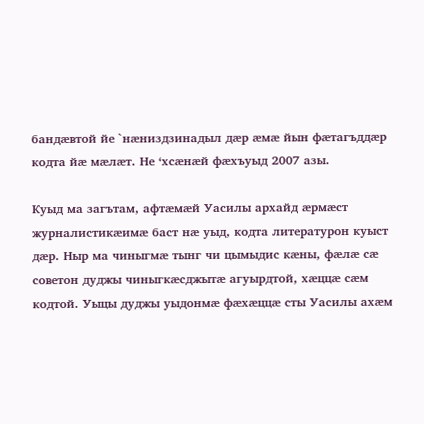бандæвтой йе `нæниздзинадыл дæр æмæ йын фæтагъддæр кодта йæ мæлæт. Не ‘хсæнæй фæхъуыд 2007 азы.

Куыд ма загътам, афтæмæй Уасилы архайд æрмæст журналистикæимæ баст нæ уыд, кодта литературон куыст дæр. Ныр ма чиныгмæ тынг чи цымыдис кæны, фæлæ сæ советон дуджы чиныгкæсджытæ агуырдтой, хæццæ сæм кодтой. Уыцы дуджы уыдонмæ фæхæццæ сты Уасилы ахæм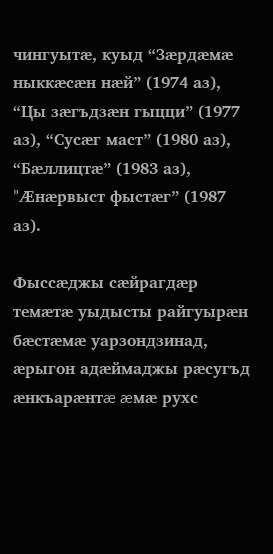чингуытæ, куыд “Зæрдæмæ ныккæсæн нæй” (1974 аз), “Цы зæгъдзæн гыцци” (1977 аз), “Сусæг маст” (1980 аз), “Бæллицтæ” (1983 аз), ”Æнæрвыст фыстæг” (1987 аз).

Фыссæджы сæйрагдæр темæтæ уыдысты райгуырæн бæстæмæ уарзондзинад, æрыгон адæймаджы рæсугъд æнкъарæнтæ æмæ рухс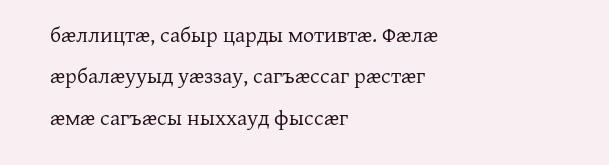бæллицтæ, сабыр царды мотивтæ. Фæлæ æрбалæууыд уæззау, сагъæссаг рæстæг æмæ сагъæсы ныххауд фыссæг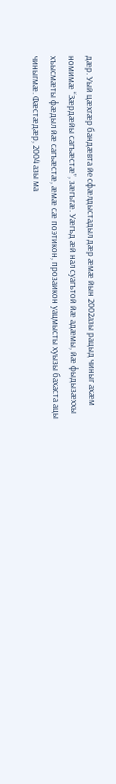дæр. Уый цæхгæр бандæвта йе сфæлдыстадыл дæр æмæ йын 2002азы рацыд чиныг ахæм номимæ “Зæрдæйы сагъæстæ”, зæгъгæ. Уæгъд æй нал суагътой йæ адæмы, йæ фыдызæххы хъысмæты фæдыл йæ сагъæстæ, æмæ сæ поэтикон, прозаикон уацмысты хуызы бахаста ацы чиныгмæ. Фæстæдæр, 2004 азы ма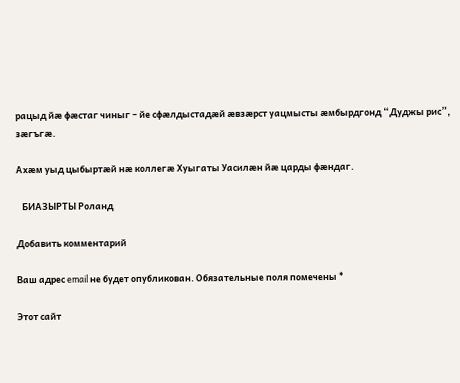рацыд йæ фæстаг чиныг – йе сфæлдыстадæй æвзæрст уацмысты æмбырдгонд “Дуджы рис”, зæгъгæ.

Ахæм уыд цыбыртæй нæ коллегæ Хуыгаты Уасилæн йæ царды фæндаг.

   БИАЗЫРТЫ Роланд

Добавить комментарий

Ваш адрес email не будет опубликован. Обязательные поля помечены *

Этот сайт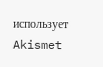использует Akismet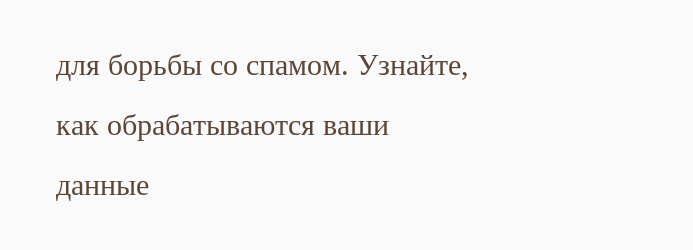для борьбы со спамом. Узнайте, как обрабатываются ваши данные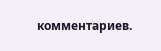комментариев.